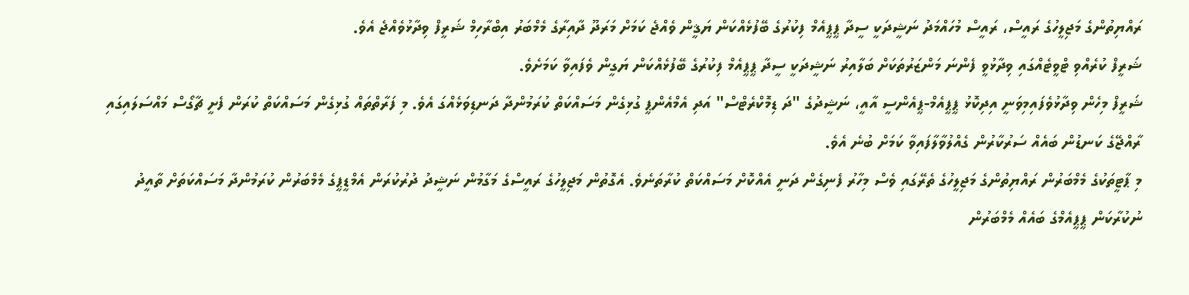ރައްޔިތުންގެ މަޖިލީހުގެ ރައީސް، ރައީސް މުހައްމަދު ނަޝީދަކީ ސީދާ ޕީޕީއެމް ފިކުރުގެ ބޭފުޅެއްކަން ޔަޤީން ވެއްޖެ ކަމަށް މަރަދޫ ދާއިރާގެ މެމްބަރު އިބްރާހިމް ޝަރީފް ވިދާޅުވެއްޖެ އެވެ.
ޝަރީފް ކުރެއްވި ޓްވީޓެއްގައި ވިދާޅުވީ ފެންނަ މަންޒަރުތަކަށް ބަލާއިރު ނަޝީދަކީ ސީދާ ޕީޕީއެމް ފިކުރުގެ ބޭފުޅެއްކަން ޔަގީން ވެފައިވާ ކަމަށެވެ.
ޝަރީފް މިހެން ވިދާޅުވެފައިމިވަނީ އިދިކޮޅު ޕީޕީއެމް-ޕީއެންސީ އާއީ، ނަޝީދުގެ "ދަ ޑިމޮކްރެޓްސް" އަދި އެމްއެންޕީ ގުޅިގެން މަސައްކަތް ކުރަމުންދާ ދަނޑިވަޅެއްގަ އެވެ. މި ފަރާތްތައް ގުޅިގެން މަސައްކަތް ކުރަން ފެށީ ޗާގޯސް މައްސަލައިގައި ރާއްޖޭގެ ކަނޑުން ބައެއް ސަރުކާރުން ގެއްލުވާލާފައިވާ ކަމަށް ބުނެ އެވެ.
މި ޕާޓީތަކުގެ މެމްބަރުން ރައްޔިތުންގެ މަޖިލީހުގެ ތެރޭގައި ވެސް މިހާރު ފެނިގެން ދަނީ އެއްކޮށް މަސައްކަތް ކުރާތަނެވެ. އެގޮތުން މަޖިލީހުގެ ރައީސްގެ މަގާމުން ނަޝީދު ދުރުކުރަން އެމްޑީޕީގެ މެމްބަރުން ކުރަމުންދާ މަސައްކަތަށް ތާއީދު ނުކުރާކަން ޕީޕީއެމްގެ ބައެއް މެމްބަރުން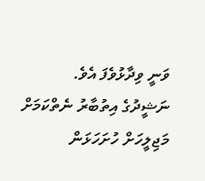ވަނީ ވިދާޅުވެފަ އެވެ.
ނަޝީދުގެ އިތުބާރު ނެތްކަމަށް މަޖިލީހަށް ހުށަހަޅަން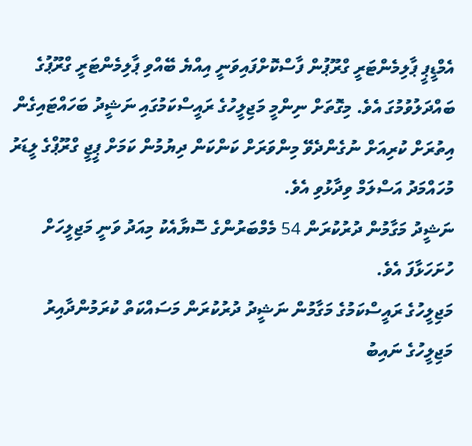އެމްޑީޕީ ޕާލިމެންޓަރީ ގްރޫޕުން ފާސްކޮށްފައިވަނީ އިއްޔެ ބޭއްވި ޕާލިމެންޓަރީ ގްރޫޕުގެ ބައްދަލުވުމުގަ އެވެ. މިގޮތަށް ނިންމީ މަޖިލީހުގެ ރައީސްކަމުގައި ނަޝީދު ބަހައްޓައިގެން އިތުރަށް ކުރިއަށް ނުގެންދެވޭ މިންވަރަށް ކަންކަން ދިޔުމުން ކަމަށް ޕީޖީ ގްރޫޕްގެ ލީޑަރު މުހައްމަދު އަސްލަމް ވިދާޅުވި އެވެ.
ނަޝީދު މަގާމުން ދުރުކުރަން 54 މެމްބަރުންގެ ސޮޔާއެކު މިއަދު ވަނީ މަޖިލީހަށް ހުށަހަޅާފަ އެވެ.
މަޖިލީހުގެ ރައީސްކަމުގެ މަގާމުން ނަޝީދު ދުރުކުރަން މަސައްކަތް ކުރަމުންދާއިރު މަޖިލީހުގެ ނައިބު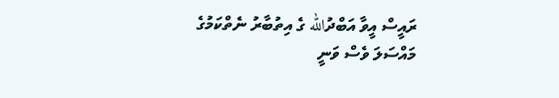ރައީސް އީވާ އަބްދުالله ގެ އިތުބާރު ނެތްކަމުގެ މައްސަލަ ވެސް ވަނީ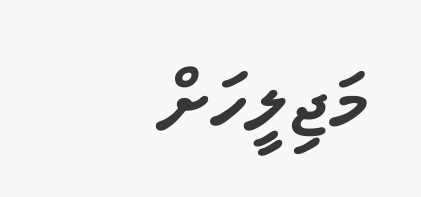މަޖިލީހަށް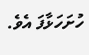ހުށަހަޅާފަ އެވެ.